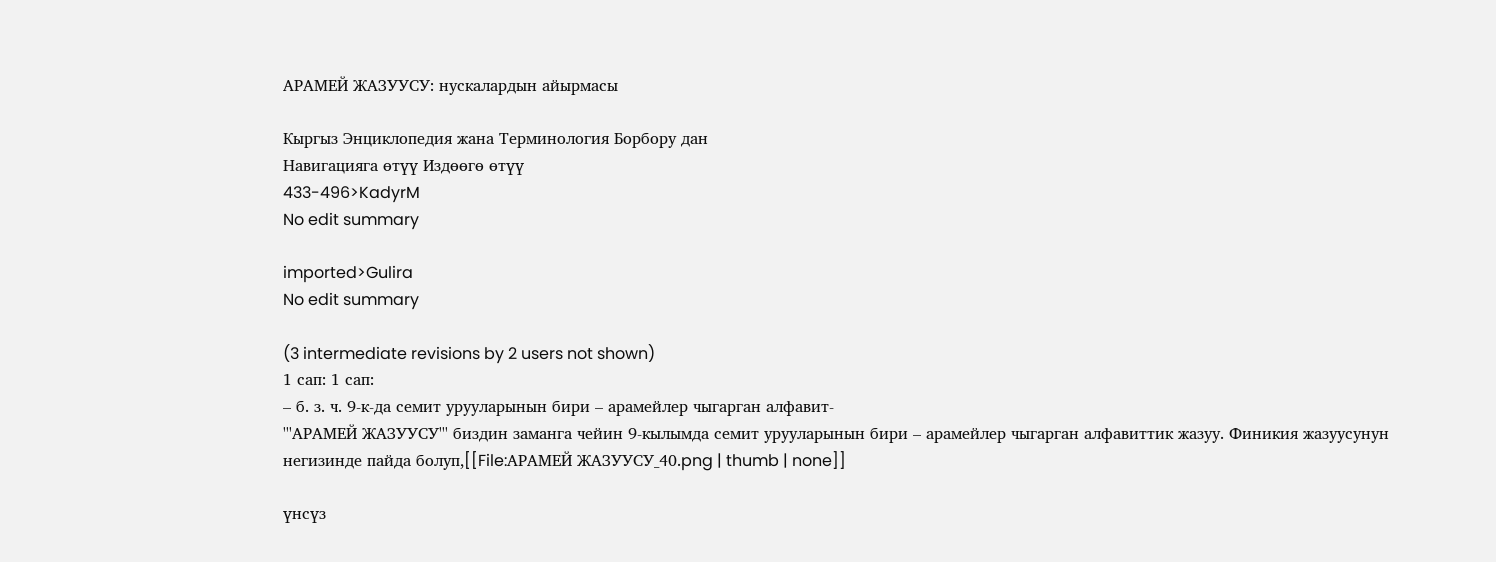АРАМЕЙ ЖАЗУУСУ: нускалардын айырмасы

Кыргыз Энциклопедия жана Терминология Борбору дан
Навигацияга өтүү Издөөгө өтүү
433-496>KadyrM
No edit summary

imported>Gulira
No edit summary

(3 intermediate revisions by 2 users not shown)
1 сап: 1 сап:
– б. з. ч. 9-к-да семит урууларынын бири – арамейлер чыгарган алфавит-
'''АРАМЕЙ ЖАЗУУСУ''' биздин заманга чейин 9-кылымда семит урууларынын бири – арамейлер чыгарган алфавиттик жазуу. Финикия жазуусунун негизинде пайда болуп,[[File:АРАМЕЙ ЖАЗУУСУ_40.png | thumb | none]]

үнсүз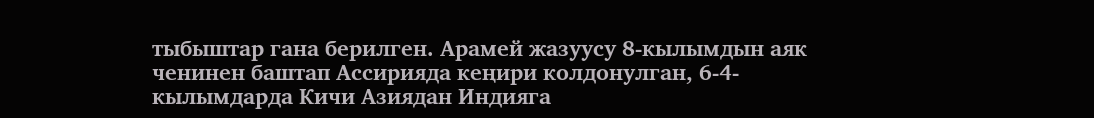тыбыштар гана берилген. Арамей жазуусу 8-кылымдын аяк ченинен баштап Ассирияда кеңири колдонулган, 6-4-кылымдарда Кичи Азиядан Индияга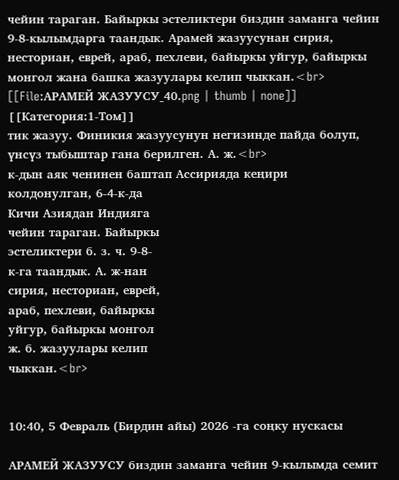чейин тараган. Байыркы эстеликтери биздин заманга чейин 9-8-кылымдарга таандык. Арамей жазуусунан сирия, несториан, еврей, араб, пехлеви, байыркы уйгур, байыркы монгол жана башка жазуулары келип чыккан.<br>
[[File:АРАМЕЙ ЖАЗУУСУ_40.png | thumb | none]]
[[Категория:1-Том]]
тик жазуу. Финикия жазуусунун негизинде пайда болуп, үнсүз тыбыштар гана берилген. А. ж.<br>
к-дын аяк ченинен баштап Ассирияда кеңири
колдонулган, 6-4-к-да
Кичи Азиядан Индияга
чейин тараган. Байыркы
эстеликтери б. з. ч. 9-8-
к-га таандык. А. ж-нан
сирия, несториан, еврей,
араб, пехлеви, байыркы
уйгур, байыркы монгол
ж. б. жазуулары келип
чыккан.<br>


10:40, 5 Февраль (Бирдин айы) 2026 -га соңку нускасы

АРАМЕЙ ЖАЗУУСУ биздин заманга чейин 9-кылымда семит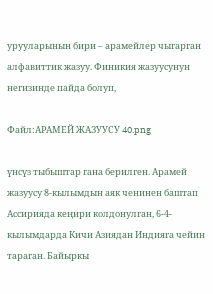урууларынын бири – арамейлер чыгарган алфавиттик жазуу. Финикия жазуусунун негизинде пайда болуп,

Файл:АРАМЕЙ ЖАЗУУСУ 40.png

үнсүз тыбыштар гана берилген. Арамей жазуусу 8-кылымдын аяк ченинен баштап Ассирияда кеңири колдонулган, 6-4-кылымдарда Кичи Азиядан Индияга чейин тараган. Байыркы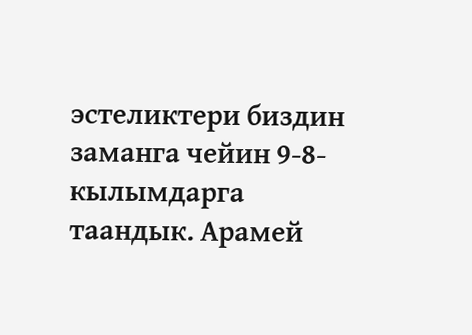эстеликтери биздин заманга чейин 9-8-кылымдарга таандык. Арамей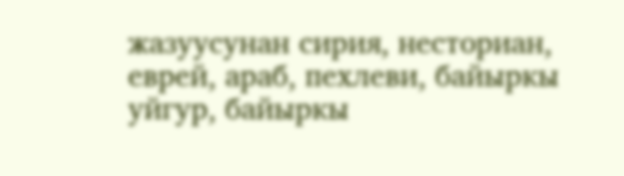жазуусунан сирия, несториан, еврей, араб, пехлеви, байыркы уйгур, байыркы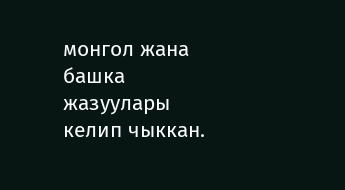монгол жана башка жазуулары келип чыккан.